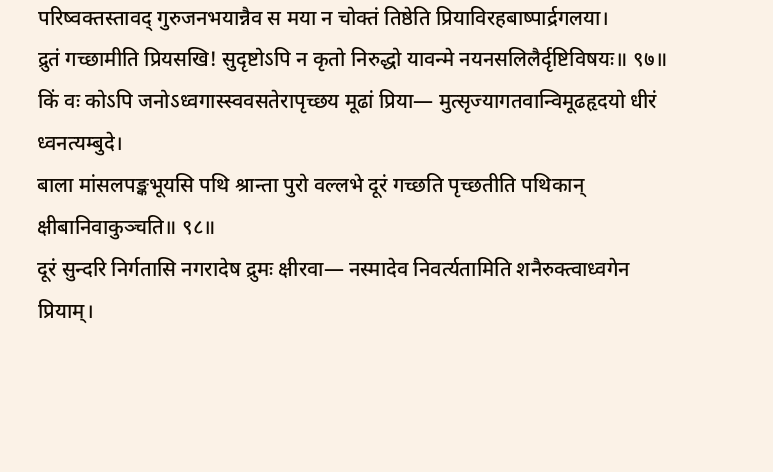परिष्वक्तस्तावद् गुरुजनभयान्नैव स मया न चोक्तं तिष्ठेति प्रियाविरहबाष्पार्द्रगलया।
द्रुतं गच्छामीति प्रियसखि! सुदृष्टोऽपि न कृतो निरुद्धो यावन्मे नयनसलिलैर्दृष्टिविषयः॥ ९७॥
किं वः कोऽपि जनोऽध्वगास्स्ववसतेरापृच्छय मूढां प्रिया— मुत्सृज्यागतवान्विमूढहृदयो धीरं ध्वनत्यम्बुदे।
बाला मांसलपङ्कभूयसि पथि श्रान्ता पुरो वल्लभे दूरं गच्छति पृच्छतीति पथिकान् क्षीबानिवाकुञ्चति॥ ९८॥
दूरं सुन्दरि निर्गतासि नगरादेष द्रुमः क्षीरवा— नस्मादेव निवर्त्यतामिति शनैरुक्त्वाध्वगेन प्रियाम्।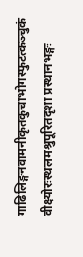गाढिलिङ्गनवामनीकृतकुचाभोगस्फुटत्कञ्चुकं वीक्ष्योरःस्थलमश्रुपूरितदृशा प्रस्थानभङ्गः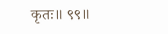कृतः॥ ९९॥